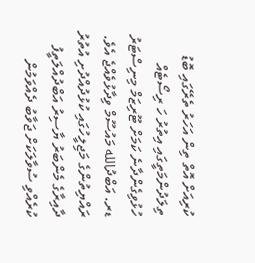ކުރިއަށް އޮތް ތިން އަހަރު ތެރޭގައި ބޮޑު ތިލަދުންމަތީގައި އިތުރު ހަ ރިސޯޓެއް ހުޅުވިގެންދާނެ ކަމަށް ޓޫރިޒަމް މިނިސްޓަރު ޑރ. އަބްދުالله މައުސޫމް ވިދާޅުވެއްޖެ އެވެ.
ރައްޔިތުންގެ މަޖިލީހުގައި ކުޅުދުއްދުށި އުތުރު ދާއިރާގެ މެންބަރު ޔާސިރު އަބްދުއްލަތީފު ކުރެއްވި ސުވާލަކަށް ޖަވާބު ދެއްވަމުން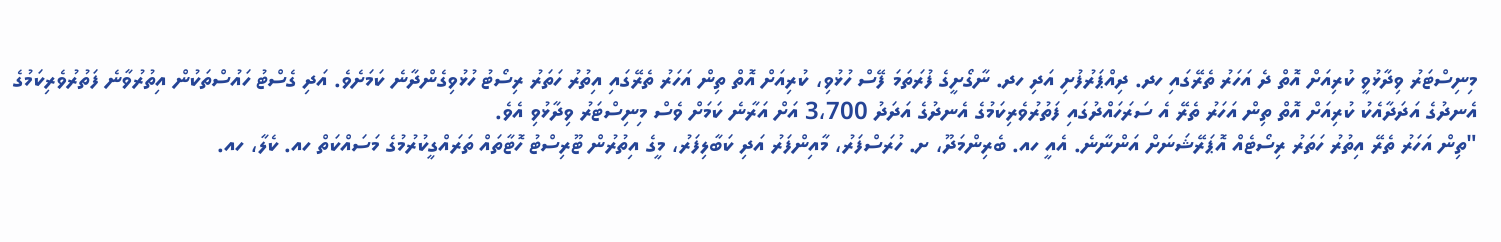މިނިސްޓަރު ވިދާޅުވީ ކުރިއަށް އޮތް ދެ އަހަރު ތެރޭގައި ހދ. ދިއްޕަރުފުށި އަދި ހދ. ނާގޯށީގެ ފުރަތަމަ ފޭސް ހުޅުވި، ކުރިއަށް އޮތް ތިން އަހަރު ތެރޭގައި އިތުރު ހަތަރު ރިސޯޓު ހުޅުވިގެންދާނެ ކަމަށެވެ. އަދި ގެސްޓު ހައުސްތަކުން އިތުރުވާނެ ފަތުރުވެރިކަމުގެ އެނދުގެ އަދަދާއެކު ކުރިއަށް އޮތް ތިން އަހަރު ތެރޭ އެ ސަރަހައްދުގައި ފަތުރުވެރިކަމުގެ އެނދުގެ އަދަދު 3،700 އަށް އަރާނެ ކަމަށް ވެސް މިނިސްޓަރު ވިދާޅުވި އެވެ.
"ތިން އަހަރު ތެރޭ އިތުރު ހަތަރު ރިސޯޓެއް އޮޕަރޭޝަނަށް އަންނާނެ. އެއީ ހއ. ބެރިންމަދޫ، ށ. ހުރަސްފަރު، މާއިންފަރު އަދި ކަބާލިފަރު، މީގެ އިތުރުން ޓޫރިސްޓު ހޮޓާތައް ތަރައްގީކުރުމުގެ މަސައްކަތް ހއ. ކެލާ، ހއ.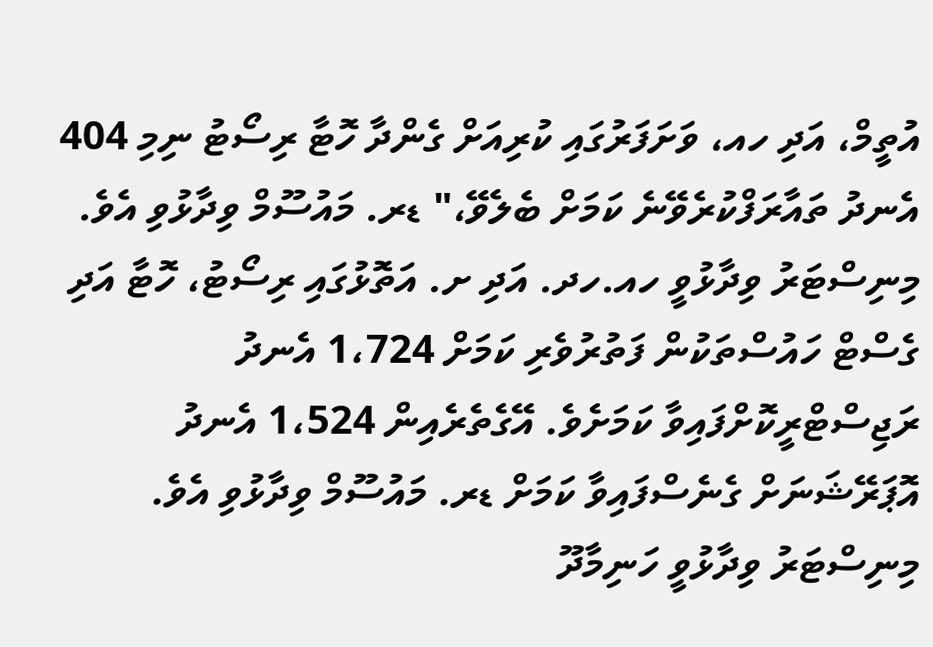އުތީމް، އަދި ހއ، ވަށަފަރުގައި ކުރިއަށް ގެންދާ ހޮޓާ ރިސޯޓު ނިމި 404 އެނދު ތައާރަފްކުރެވޭނެ ކަމަށް ބެލެވޭ،" ޑރ. މައުސޫމް ވިދާޅުވި އެވެ.
މިނިސްޓަރު ވިދާޅުވީ ހއ.ހދ. އަދި ށ. އަތޮޅުގައި ރިސޯޓު، ހޮޓާ އަދި ގެސްޓް ހައުސްތަކުން ފަތުރުވެރި ކަމަށް 1،724 އެނދު ރަޖިސްޓްރީކޮށްފައިވާ ކަމަށެވެ. އޭގެތެރެއިން 1،524 އެނދު އޮޕަރޭޝަނަށް ގެނެސްފައިވާ ކަމަށް ޑރ. މައުސޫމް ވިދާޅުވި އެވެ.
މިނިސްޓަރު ވިދާޅުވީ ހަނިމާދޫ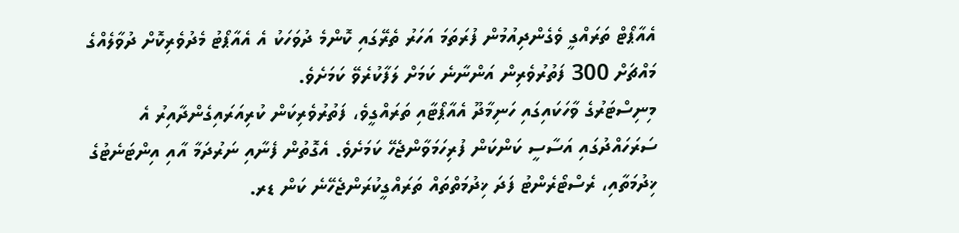އެއާޕޯޓް ތަރައްގީ ވެގެންދިއުމުން ފުރަތަމަ އަހަރު ތެރޭގައި ކޮންމެ ދުވަހަކު އެ އެއާޕޯޓު މެދުވެރިކޮށް ދުވާލެއްގެ މައްޗަށް 300 ފަތުރުވެރިން އަންނާނެ ކަމަށް ލަފާކުރެވޭ ކަމަށެވެ.
މިނިސްޓަރުގެ ވާހަކައިގައި ހަނިމާދޫ އެއާޕޯޓާއި ތަރައްގީވެ، ފަތުރުވެރިކަން ކުރިއަރައިގެންދާއިރު އެ ސަރަހައްދުގައި އަސާސީ ކަންކަން ފުރިހަމަވާންޖެހޭ ކަމަށެވެ. އެގޮތުން ފެނާއި ނަރުދަމާ އާއި އިންޓަނެޓުގެ ޚިދުމަތާއި، ރެސްޓޯރެންޓު ފަދަ ޚިދުމަތްތައް ތަރައްގީކުރަންޖެހޭނެ ކަން ޑރ.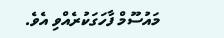މައުސޫމް ފާހަގަކުރެއްވި އެވެ.